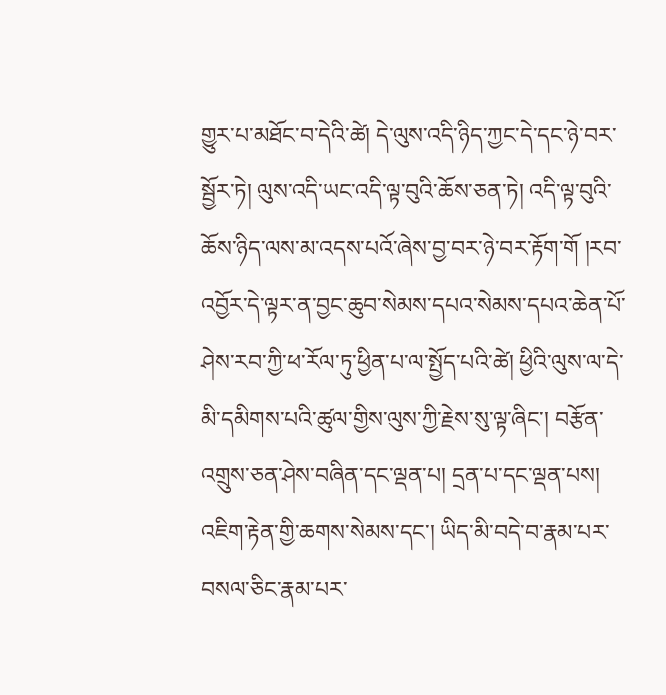གྱུར་པ་མཐོང་བ་དེའི་ཚེ། དེ་ལུས་འདི་ཉིད་ཀྱང་དེ་དང་ཉེ་བར་སྦྱོར་ཏེ། ལུས་འདི་ཡང་འདི་ལྟ་བུའི་ཆོས་ཅན་ཏེ། འདི་ལྟ་བུའི་ཆོས་ཉིད་ལས་མ་འདས་པའོ་ཞེས་བྱ་བར་ཉེ་བར་རྟོག་གོ །རབ་འབྱོར་དེ་ལྟར་ན་བྱང་ཆུབ་སེམས་དཔའ་སེམས་དཔའ་ཆེན་པོ་ཤེས་རབ་ཀྱི་ཕ་རོལ་ཏུ་ཕྱིན་པ་ལ་སྤྱོད་པའི་ཚེ། ཕྱིའི་ལུས་ལ་དེ་མི་དམིགས་པའི་ཚུལ་གྱིས་ལུས་ཀྱི་རྗེས་སུ་ལྟ་ཞིང་། བརྩོན་འགྲུས་ཅན་ཤེས་བཞིན་དང་ལྡན་པ། དྲན་པ་དང་ལྡན་པས། འཇིག་རྟེན་གྱི་ཆགས་སེམས་དང་། ཡིད་མི་བདེ་བ་རྣམ་པར་བསལ་ཅིང་རྣམ་པར་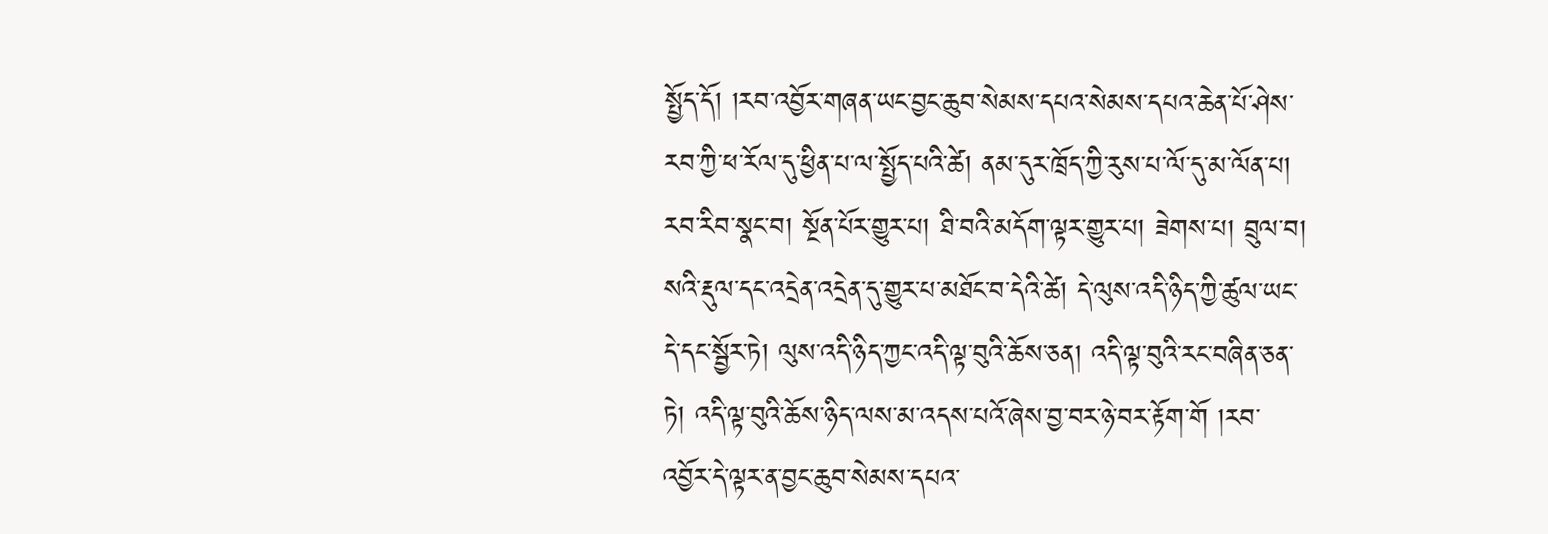སྤྱོད་དོ། །རབ་འབྱོར་གཞན་ཡང་བྱང་ཆུབ་སེམས་དཔའ་སེམས་དཔའ་ཆེན་པོ་ཤེས་རབ་ཀྱི་ཕ་རོལ་དུ་ཕྱིན་པ་ལ་སྤྱོད་པའི་ཚེ། ནམ་དུར་ཁྲོད་ཀྱི་རུས་པ་ལོ་དུ་མ་ལོན་པ། རབ་རིབ་སྣང་བ། སྔོན་པོར་གྱུར་པ། ཐི་བའི་མདོག་ལྟར་གྱུར་པ། ཟེགས་པ། བྲུལ་བ། སའི་རྡུལ་དང་འདྲེན་འདྲེན་དུ་གྱུར་པ་མཐོང་བ་དེའི་ཚེ། དེ་ལུས་འདི་ཉིད་ཀྱི་ཚུལ་ཡང་དེ་དང་སྦྱོར་ཏེ། ལུས་འདི་ཉིད་ཀྱང་འདི་ལྟ་བུའི་ཆོས་ཅན། འདི་ལྟ་བུའི་རང་བཞིན་ཅན་ཏེ། འདི་ལྟ་བུའི་ཆོས་ཉིད་ལས་མ་འདས་པའོ་ཞེས་བྱ་བར་ཉེ་བར་རྟོག་གོ །རབ་འབྱོར་དེ་ལྟར་ན་བྱང་ཆུབ་སེམས་དཔའ་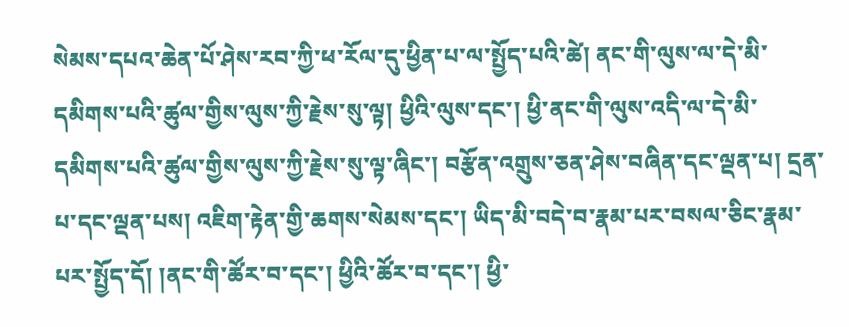སེམས་དཔའ་ཆེན་པོ་ཤེས་རབ་ཀྱི་ཕ་རོལ་དུ་ཕྱིན་པ་ལ་སྤྱོད་པའི་ཚེ། ནང་གི་ལུས་ལ་དེ་མི་དམིགས་པའི་ཚུལ་གྱིས་ལུས་ཀྱི་རྗེས་སུ་ལྟ། ཕྱིའི་ལུས་དང་། ཕྱི་ནང་གི་ལུས་འདི་ལ་དེ་མི་དམིགས་པའི་ཚུལ་གྱིས་ལུས་ཀྱི་རྗེས་སུ་ལྟ་ཞིང་། བརྩོན་འགྲུས་ཅན་ཤེས་བཞིན་དང་ལྡན་པ། དྲན་པ་དང་ལྡན་པས། འཇིག་རྟེན་གྱི་ཆགས་སེམས་དང་། ཡིད་མི་བདེ་བ་རྣམ་པར་བསལ་ཅིང་རྣམ་པར་སྤྱོད་དོ། །ནང་གི་ཚོར་བ་དང་། ཕྱིའི་ཚོར་བ་དང་། ཕྱི་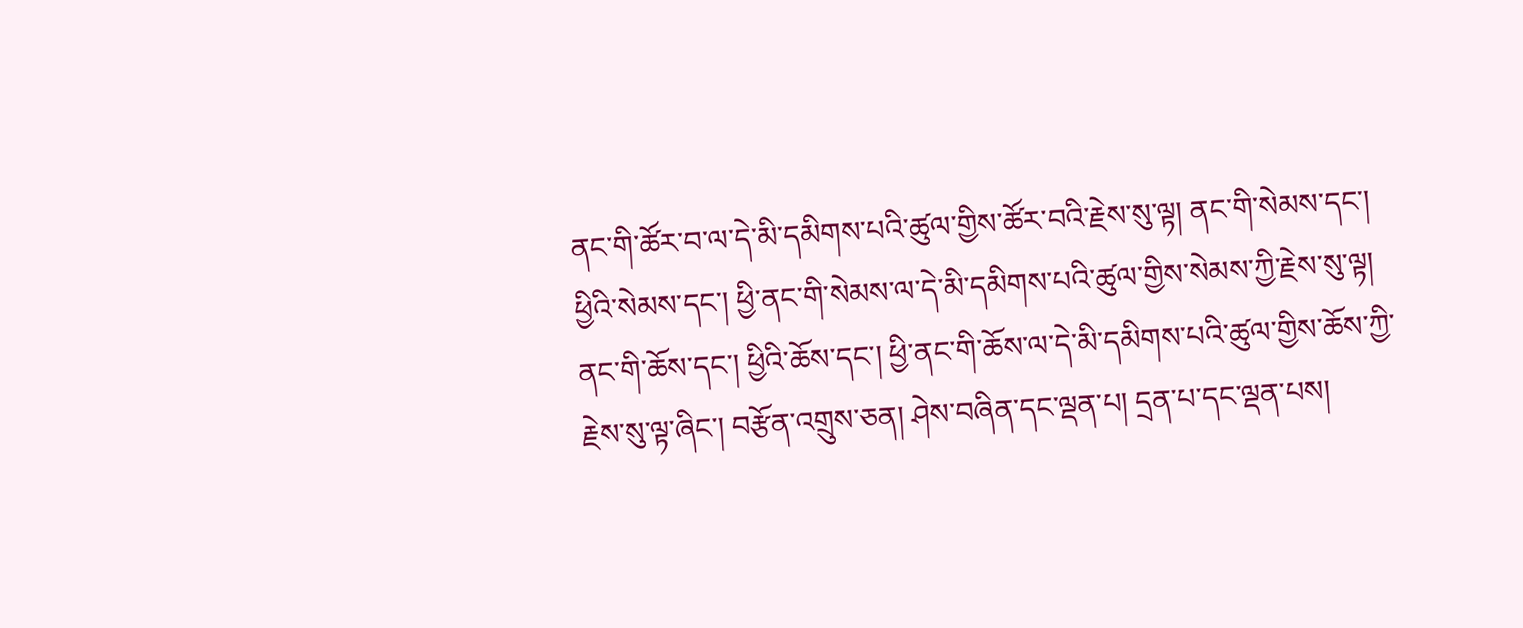ནང་གི་ཚོར་བ་ལ་དེ་མི་དམིགས་པའི་ཚུལ་གྱིས་ཚོར་བའི་རྗེས་སུ་ལྟ། ནང་གི་སེམས་དང་། ཕྱིའི་སེམས་དང་། ཕྱི་ནང་གི་སེམས་ལ་དེ་མི་དམིགས་པའི་ཚུལ་གྱིས་སེམས་ཀྱི་རྗེས་སུ་ལྟ། ནང་གི་ཆོས་དང་། ཕྱིའི་ཆོས་དང་། ཕྱི་ནང་གི་ཆོས་ལ་དེ་མི་དམིགས་པའི་ཚུལ་གྱིས་ཆོས་ཀྱི་རྗེས་སུ་ལྟ་ཞིང་། བརྩོན་འགྲུས་ཅན། ཤེས་བཞིན་དང་ལྡན་པ། དྲན་པ་དང་ལྡན་པས།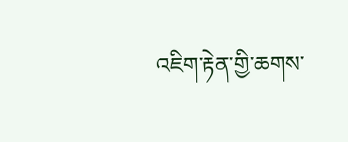འཇིག་རྟེན་གྱི་ཆགས་